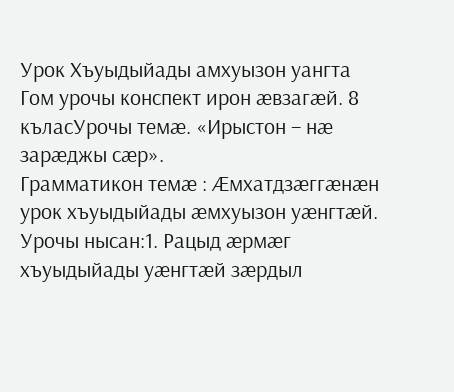Урок Хъуыдыйады амхуызон уангта
Гом урочы конспект ирон ӕвзагӕй. 8 къласУрочы темæ. «Ирыстон – нæ зарæджы сæр».
Грамматикон темӕ : Æмхатдзæггæнæн урок хъуыдыйады æмхуызон уæнгтæй.
Урочы нысан:1. Рацыд æрмæг хъуыдыйады уæнгтæй зæрдыл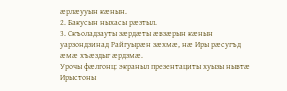æрлæууын кæнын.
2. Бакусын ныхасы рæзтыл.
3. Скъоладзауты зæрдæты æвзæрын кæнын уарзондзинад Райгуырæн зæхмæ, нæ Иры рæсугъд æмæ хъæздыг æрдзмæ.
Урочы фæлгонц: экраныл презентациты хуызы нывтæ Ирыстоны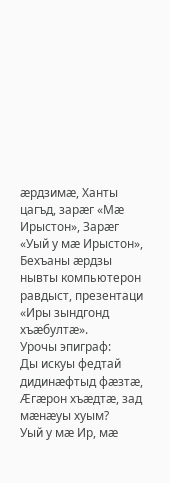æрдзимæ, Ханты цагъд, зарæг «Мæ Ирыстон», Зарæг «Уый у мæ Ирыстон», Бехъаны æрдзы нывты компьютерон равдыст, презентаци «Иры зындгонд хъæбултæ».
Урочы эпиграф:
Ды искуы федтай дидинæфтыд фæзтæ,
Æгæрон хъæдтæ, зад мæнæуы хуым?
Уый у мæ Ир, мæ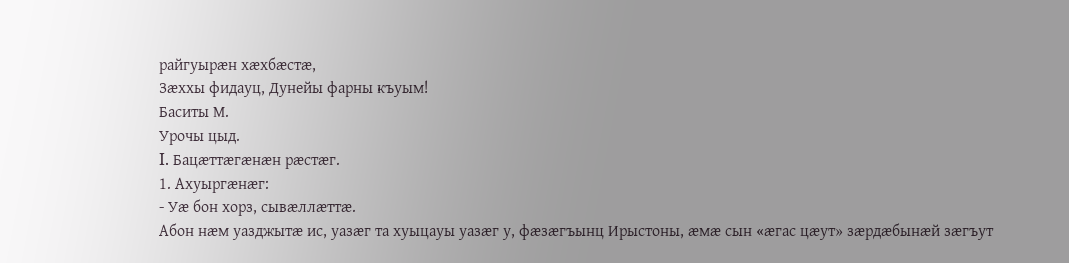райгуырæн хæхбæстæ,
Зæххы фидауц, Дунейы фарны къуым!
Баситы М.
Урочы цыд.
I. Бацæттæгæнæн рӕстӕг.
1. Ахуыргæнæг:
- Уæ бон хорз, сывæллæттæ.
Абон нæм уазджытæ ис, уазæг та хуыцауы уазæг у, фæзæгъынц Ирыстоны, æмæ сын «æгас цæут» зæрдæбынæй зæгъут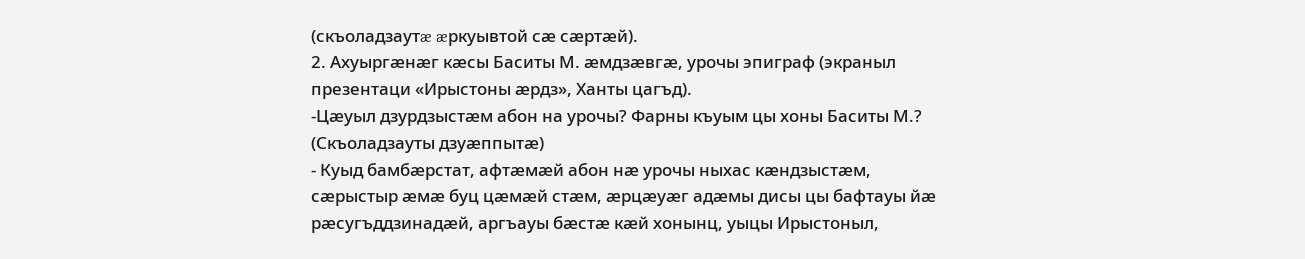(скъоладзаутæ æркуывтой сæ сæртæй).
2. Ахуыргӕнӕг кӕсы Баситы М. ӕмдзӕвгӕ, урочы эпиграф (экраныл презентаци «Ирыстоны æрдз», Ханты цагъд).
-Цӕуыл дзурдзыстӕм абон на урочы? Фарны къуым цы хоны Баситы М.?
(Скъоладзауты дзуӕппытӕ)
- Куыд бамбæрстат, афтæмæй абон нæ урочы ныхас кæндзыстæм, сæрыстыр æмæ буц цæмæй стæм, æрцæуæг адæмы дисы цы бафтауы йæ рæсугъддзинадæй, аргъауы бæстæ кæй хонынц, уыцы Ирыстоныл,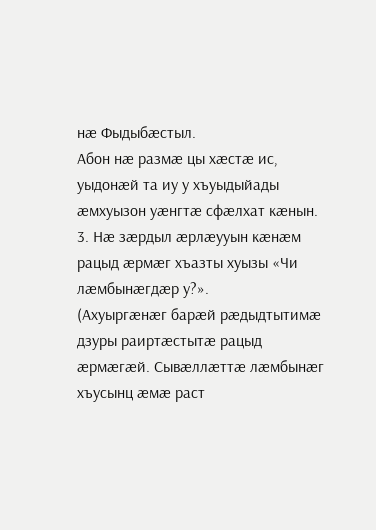нæ Фыдыбæстыл.
Абон нæ размæ цы хæстæ ис, уыдонæй та иу у хъуыдыйады æмхуызон уæнгтæ сфæлхат кæнын.
3. Нæ зæрдыл æрлæууын кæнæм рацыд æрмæг хъазты хуызы «Чи лæмбынæгдæр у?».
(Ахуыргæнæг барæй рæдыдтытимæ дзуры раиртæстытæ рацыд æрмæгæй. Сывæллæттæ лæмбынæг хъусынц æмæ раст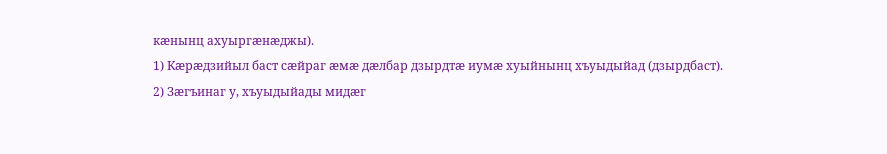кæнынц ахуыргæнæджы).
1) Кæрæдзийыл баст сæйраг æмæ дæлбар дзырдтæ иумæ хуыйнынц хъуыдыйад (дзырдбаст).
2) Зæгъинаг у, хъуыдыйады мидæг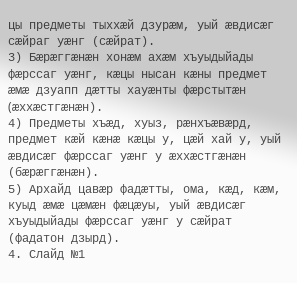цы предметы тыххæй дзурæм, уый æвдисæг сæйраг уæнг (сæйрат).
3) Бæрæггæнæн хонæм ахæм хъуыдыйады фæрссаг уæнг, кæцы нысан кæны предмет æмæ дзуапп дæтты хауæнты фæрстытæн (æххæстгæнæн).
4) Предметы хъæд, хуыз, рæнхъæвæрд, предмет кæй кæнæ кæцы у, цæй хай у, уый æвдисæг фæрссаг уæнг у æххæстгæнæн (бæрæггæнæн).
5) Архайд цавæр фадæтты, ома, кæд, кæм, куыд æмæ цæмæн фæцæуы, уый æвдисæг хъуыдыйады фæрссаг уæнг у сæйрат (фадатон дзырд).
4. Слайд №1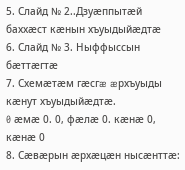5. Слайд № 2..Дзуӕппытӕй баххӕст кӕнын хъуыдыйӕдтӕ
6. Слайд № 3. Ныффыссын бӕттӕгтӕ
7. Схемæтæм гæсгæ æрхъуыды кæнут хъуыдыйæдтæ.
0 æмæ 0. 0, фæлæ 0. кæнæ 0, кæнæ 0
8. Сæвæрын æрхæцæн нысæнттæ: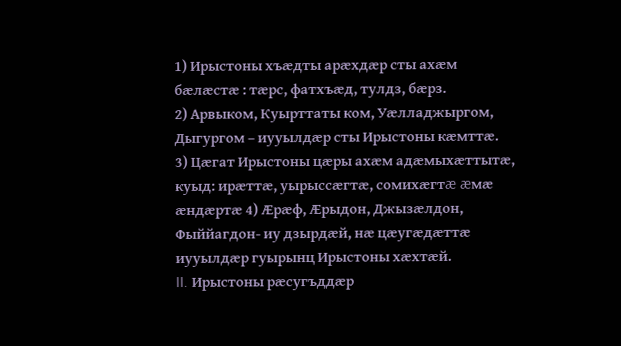1) Ирыстоны хъæдты арæхдæр сты ахæм бæлæстæ : тæрс, фатхъæд, тулдз, бæрз.
2) Арвыком, Куырттаты ком, Уæлладжыргом, Дыгургом – иууылдæр сты Ирыстоны кæмттæ.
3) Цæгат Ирыстоны цæры ахæм адæмыхæттытæ, куыд: ирæттæ, уырыссæгтæ, сомихæгтæ æмæ æндæртæ 4) Æрæф, Æрыдон, Джызæлдон, Фыййагдон- иу дзырдæй, нæ цæугæдæттæ иууылдæр гуырынц Ирыстоны хæхтæй.
II. Ирыстоны рæсугъддæр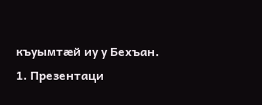къуымтæй иу у Бехъан.
1. Презентаци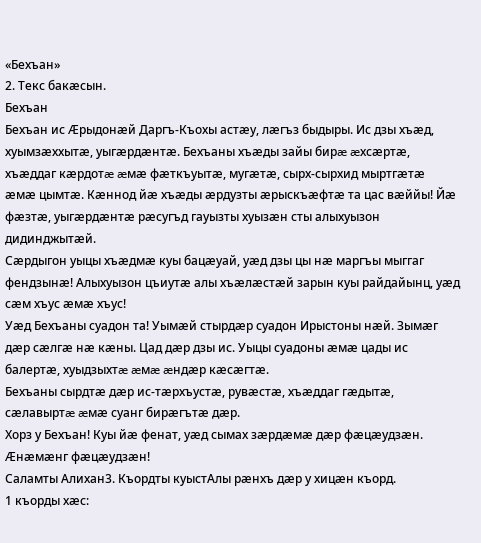«Бехъан»
2. Текс бакæсын.
Бехъан
Бехъан ис Æрыдонæй Даргъ-Къохы астæу, лæгъз быдыры. Ис дзы хъæд, хуымзæххытæ, уыгæрдæнтæ. Бехъаны хъæды зайы бирæ æхсæртæ, хъæддаг кæрдотæ æмæ фæткъуытæ, мугæтæ, сырх-сырхид мыртгæтæ æмæ цымтæ. Кæннод йæ хъæды æрдузты æрыскъæфтæ та цас вæййы! Йæ фæзтæ, уыгæрдæнтæ рæсугъд гауызты хуызæн сты алыхуызон дидинджытæй.
Сæрдыгон уыцы хъæдмæ куы бацæуай, уæд дзы цы нæ маргъы мыггаг фендзынæ! Алыхуызон цъиутæ алы хъæлæстæй зарын куы райдайынц, уæд сæм хъус æмæ хъус!
Уæд Бехъаны суадон та! Уымæй стырдæр суадон Ирыстоны нæй. Зымæг дæр сæлгæ нæ кæны. Цад дæр дзы ис. Уыцы суадоны æмæ цады ис балертæ, хуыдзыхтæ æмæ æндæр кæсæгтæ.
Бехъаны сырдтæ дæр ис-тæрхъустæ, рувæстæ, хъæддаг гæдытæ, сæлавыртæ æмæ суанг бирæгътæ дæр.
Хорз у Бехъан! Куы йæ фенат, уæд сымах зæрдæмæ дæр фæцæудзæн.
Æнæмæнг фæцæудзæн!
Саламты Алихан3. Къордты куыстАлы рӕнхъ дӕр у хицӕн къорд.
1 къорды хӕс: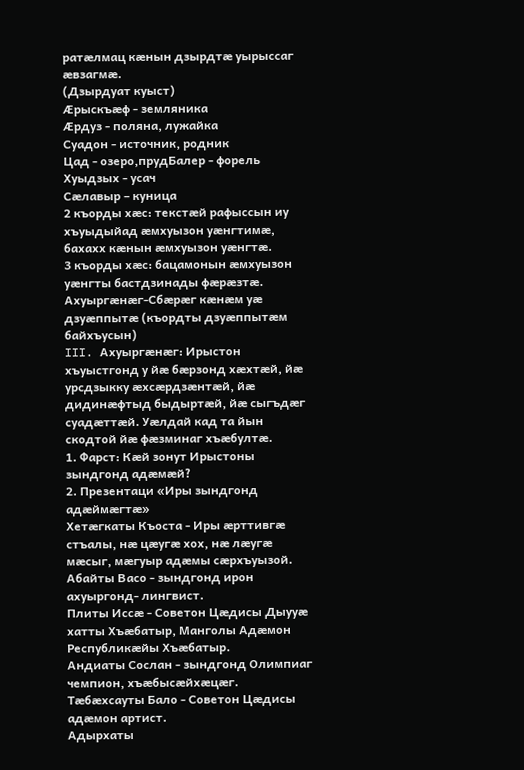ратӕлмац кӕнын дзырдтӕ уырыссаг ӕвзагмӕ.
(Дзырдуат куыст)
Æрыскъæф - земляника
Æрдуз - поляна, лужайка
Суадон - источник, родник
Цад - озеро,прудБалер - форель
Хуыдзых - усач
Сæлавыр – куница
2 къорды хӕс: текстæй рафыссын иу хъуыдыйад æмхуызон уæнгтимæ, бахахх кӕнын ӕмхуызон уӕнгтӕ.
3 къорды хӕс: бацамонын ӕмхуызон уӕнгты бастдзинады фӕрӕзтӕ.
Ахуыргӕнӕг-Сбӕрӕг кӕнӕм уӕ дзуӕппытӕ (къордты дзуӕппытӕм байхъусын)
III. Ахуыргæнæг: Ирыстон хъуыстгонд у йæ бæрзонд хæхтæй, йæ урсдзыкку æхсæрдзæнтæй, йæ дидинæфтыд быдыртæй, йæ сыгъдæг суадæттæй. Уæлдай кад та йын скодтой йæ фæзминаг хъæбултæ.
1. Фарст: Кæй зонут Ирыстоны зындгонд адæмæй?
2. Презентаци «Иры зындгонд адæймæгтæ»
Хетæгкаты Къоста - Иры æрттивгæ стъалы, нæ цæугæ хох, нæ лæугæ мæсыг, мæгуыр адæмы сæрхъуызой.
Абайты Васо - зындгонд ирон ахуыргонд- лингвист.
Плиты Иссæ - Советон Цæдисы Дыууæ хатты Хъæбатыр, Манголы Адæмон Республикæйы Хъæбатыр.
Андиаты Сослан - зындгонд Олимпиаг чемпион, хъæбысæйхæцæг.
Тæбæхсауты Бало - Советон Цæдисы адæмон артист.
Адырхаты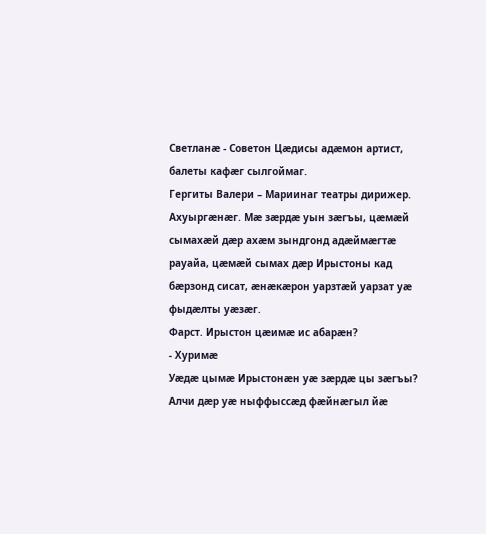Светланæ - Советон Цæдисы адæмон артист, балеты кафæг сылгоймаг.
Гергиты Валери – Мариинаг театры дирижер.
Ахуыргæнæг. Мæ зæрдæ уын зæгъы, цæмæй сымахæй дæр ахæм зындгонд адæймæгтæ рауайа, цæмæй сымах дæр Ирыстоны кад бæрзонд сисат, æнæкæрон уарзтæй уарзат уæ фыдæлты уæзæг.
Фарст. Ирыстон цæимæ ис абарæн?
- Хуримæ
Уӕдӕ цымӕ Ирыстонӕн уӕ зӕрдӕ цы зӕгъы? Алчи дӕр уӕ ныффыссӕд фӕйнӕгыл йӕ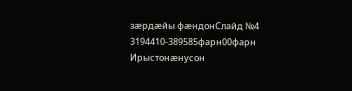зӕрдӕйы фӕндонСлайд №4
3194410-389585фарн00фарн
Ирыстонæнусон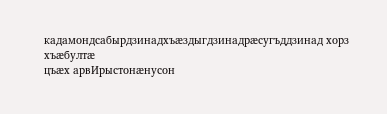кадамондсабырдзинадхъæздыгдзинадрæсугъддзинад хорз хъæбултæ
цъæх арвИрыстонæнусон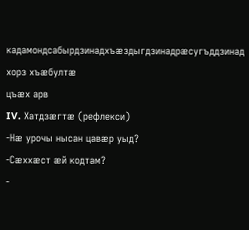кадамондсабырдзинадхъæздыгдзинадрæсугъддзинад хорз хъæбултæ
цъæх арв
IV. Хатдзæгтæ (рефлекси)
-Нӕ урочы нысан цавӕр уыд?
-Сӕххӕст ӕй кодтам?
-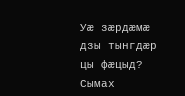Уӕ зӕрдӕмӕ дзы тынгдӕр цы фӕцыд?
Сымах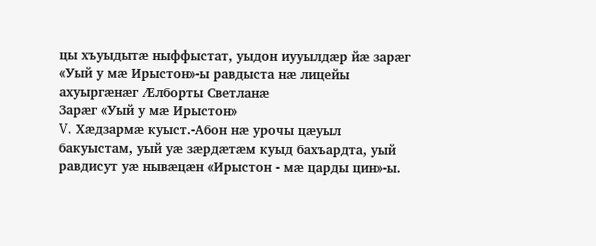цы хъуыдытæ ныффыстат, уыдон иууылдæр йæ зарæг «Уый у мæ Ирыстон»-ы равдыста нæ лицейы ахуыргæнæг Æлборты Светланæ
Зарæг «Уый у мæ Ирыстон»
V. Хæдзармæ куыст.-Абон нæ урочы цæуыл бакуыстам, уый уæ зæрдæтæм куыд бахъардта, уый равдисут уæ нывæцæн «Ирыстон - мæ царды цин»-ы.